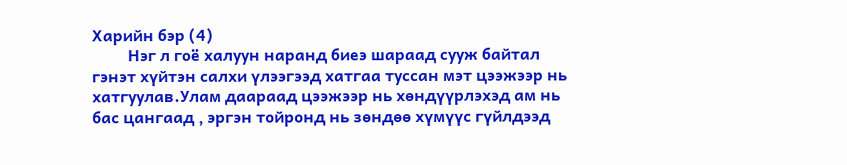Харийн бэр (4)
         Hэг л гоё халуун наранд биеэ шараад сууж байтал гэнэт хүйтэн салхи үлээгээд хатгаа туссан мэт цээжээр нь хатгуулав.Улам даараад цээжээр нь хөндүүрлэхэд ам нь бас цангаад , эргэн тойронд нь зөндөө хүмүүс гүйлдээд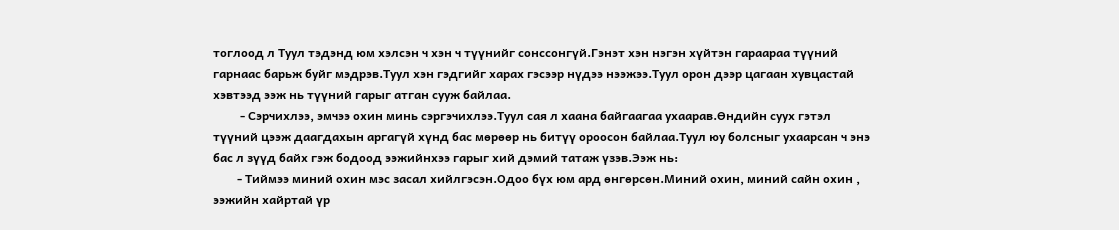тоглоод л Туул тэдэнд юм хэлсэн ч хэн ч түүнийг сонссонгүй.Гэнэт хэн нэгэн хүйтэн гараараа түүний гарнаас барьж буйг мэдрэв.Туул хэн гэдгийг харах гэсээр нүдээ нээжээ.Туул орон дээр цагаан хувцастай хэвтээд ээж нь түүний гарыг атган сууж байлаа.
         - Сэрчихлээ, эмчээ охин минь сэргэчихлээ.Туул сая л хаана байгаагаа ухаарав.Өндийн суух гэтэл түүний цээж даагдахын аргагүй хүнд бас мөрөөр нь битүү ороосон байлаа.Туул юу болсныг ухаарсан ч энэ бас л зүүд байх гэж бодоод ээжийнхээ гарыг хий дэмий татаж үзэв.Ээж нь:
        - Тиймээ миний охин мэс засал хийлгэсэн.Одоо бүх юм ард өнгөрсөн.Миний охин, миний сайн охин , ээжийн хайртай үр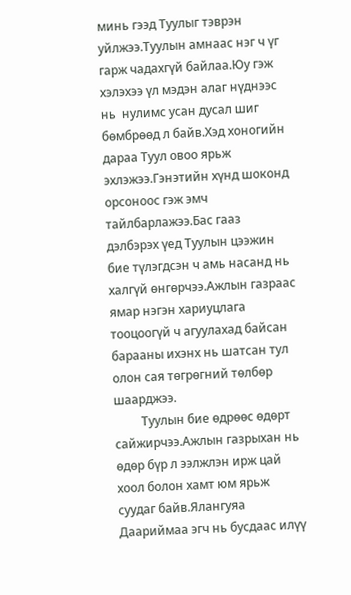минь гээд Туулыг тэврэн уйлжээ.Туулын амнаас нэг ч үг гарж чадахгүй байлаа.Юу гэж хэлэхээ үл мэдэн алаг нүднээс нь  нулимс усан дусал шиг бөмбрөөд л байв.Хэд хоногийн дараа Туул овоо ярьж эхлэжээ.Гэнэтийн хүнд шоконд орсoноос гэж эмч тайлбарлажээ.Бас гааз дэлбэрэх үед Туулын цээжин бие түлэгдсэн ч амь насанд нь халгүй өнгөрчээ.Ажлын газраас ямар нэгэн хариуцлага тооцоогүй ч агуулахад байсан барааны ихэнх нь шатсан тул олон сая төгрөгний төлбөр шаарджээ.
         Туулын бие өдрөөс өдөрт сайжирчээ.Ажлын газрыхан нь өдөр бүр л ээлжлэн ирж цай хоол болон хамт юм ярьж суудаг байв.Ялангуяа Даариймаа эгч нь бусдааc илүү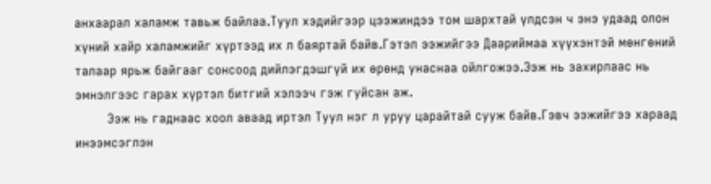анхаарал халамж тавьж байлаа.Туул хэдийгээр цээжиндээ том шархтай үлдсэн ч энэ удаад олон хүний хайр халамжийг хүртээд их л баяртай байв.Гэтэл ээжийгээ Даариймаа хүүхэнтэй мөнгөний талаар ярьж байгааг сонсоод дийлэгдэшгүй их өрөнд унаснаа ойлгожээ.Ээж нь захирлаас нь эмнэлгээс гарах хүртэл битгий хэлээч гэж гуйсан аж.
        Ээж нь гаднаас хоол аваад иртэл Туул нэг л уруу царайтай сууж байв.Гэвч ээжийгээ хараад инээмсэглэн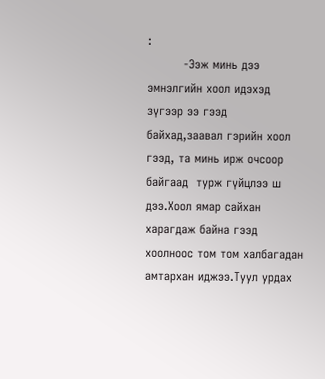:
         -Ээж минь дээ эмнэлгийн хоол идэхэд зүгээр ээ гээд байхад,заавал гэрийн хоол гээд, та минь ирж очсоор байгаад  турж гүйцлээ ш дээ.Хоол ямар сайхан харагдаж байна гээд хоолноос том том халбагадан амтархан иджээ.Туул урдах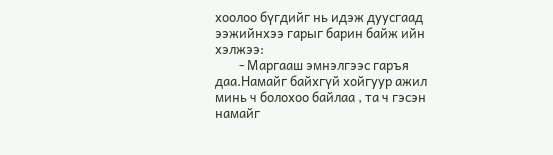хоолоо бүгдийг нь идэж дуусгаад ээжийнхээ гарыг барин байж ийн хэлжээ:
        - Маргааш эмнэлгээс гаръя даа.Намайг байхгүй хойгуур ажил минь ч болохоо байлаа , та ч гэсэн намайг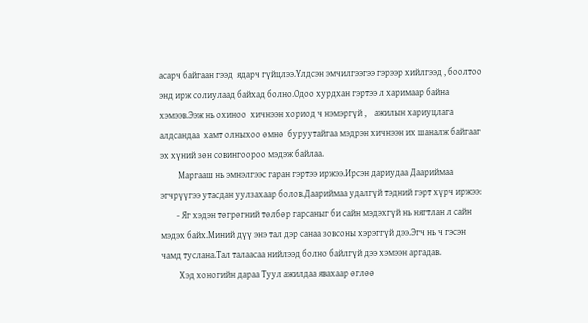асарч байгаан гээд  ядарч гүйцлээ.Үлдсэн эмчилгээгээ гэрээр хийлгээд , боолтоо энд ирж солиулаад байхад болно.Одоо хурдхан гэртээ л харимаар байна хэмээв.Ээж нь охиноо  хичнээн хориод ч нэмэргүй ,    ажилын хариуцлага алдсандаа  хамт олныхоо өмнө  буруутайгаа мэдрэн хичнээн их шаналж байгааг эх хүний зөн совингоороо мэдэж байлаа.
         Маргааш нь эмнэлгээс гаран гэртээ иржээ.Ирсэн дариудаа Даариймаа  эгчрүүгээ утасдан уулзахаар болов.Даариймаа удалгүй тэдний гэрт хүрч иржээ:
        - Яг хэдэн төгрөгний төлбөр гарсаныг би сайн мэдэхгүй нь нягтлан л сайн мэдэх байх.Миний дүү энэ тал дэр санаа зовсоны хэрэггүй дээ.Эгч нь ч гэсэн чамд туслана.Тал талаасаа нийлээд болно байлгүй дээ хэмээн аргадав.
         Хэд хоногийн дараа Туул ажилдаа явахаар өглөө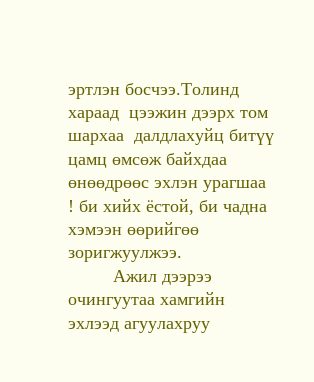эртлэн босчээ.Толинд хараад  цээжин дээрх том шархаа  далдлахуйц битүү цамц өмсөж байхдаа өнөөдрөөс эхлэн урагшаа ! би хийх ёстой, би чадна хэмээн өөрийгөө зоригжуулжээ.
         Ажил дээрээ очингуутаа хамгийн эхлээд агуулахруу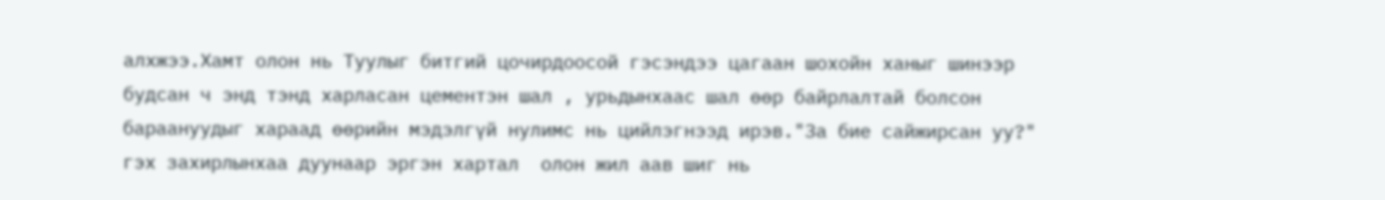алхжээ.Хамт олон нь Туулыг битгий цочирдоосой гэсэндээ цагаан шохойн ханыг шинээр будсан ч энд тэнд харласан цементэн шал , урьдынхаас шал өөр байрлалтай болсон бараануудыг хараад өөрийн мэдэлгүй нулимс нь цийлэгнээд ирэв."За бие сайжирсан уу?" гэх захирлынхаа дуунаар эргэн хартал  олон жил аав шиг нь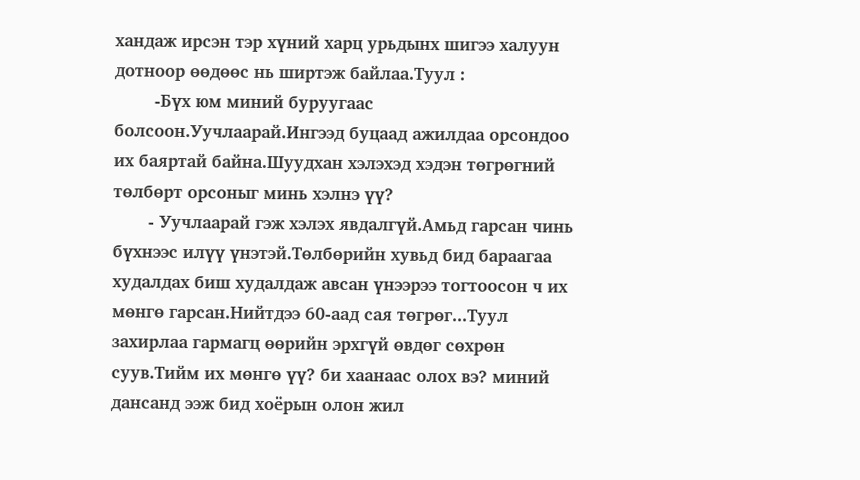хандаж ирсэн тэр хүний харц урьдынх шигээ халуун дотноор өөдөөс нь ширтэж байлаа.Туул :
        -Бүх юм миний буруугаас болсоон.Уучлаарай.Ингээд буцаад ажилдаа орсондоо их баяртай байна.Шуудхан хэлэхэд хэдэн төгрөгний төлбөрт орсоныг минь хэлнэ үү?
       - Уучлаарай гэж хэлэх явдалгүй.Амьд гарсан чинь бүхнээс илүү үнэтэй.Төлбөрийн хувьд бид бараагаа худалдах биш худалдаж авсан үнээрээ тогтоосон ч их мөнгө гарсан.Нийтдээ 60-аад сая төгрөг...Туул захирлаа гармагц өөрийн эрхгүй өвдөг сөхрөн суув.Тийм их мөнгө үү? би хаанаас олох вэ? миний дансанд ээж бид хоёрын олон жил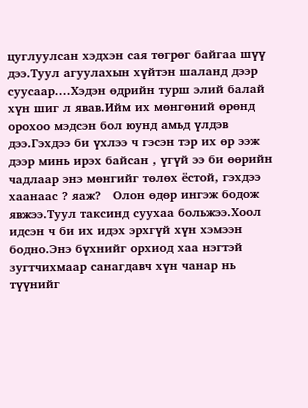цуглуулсан хэдхэн сая төгрөг байгаа шүү дээ.Туул агуулахын хүйтэн шаланд дээр суусаар....Хэдэн өдрийн турш элий балай хүн шиг л явав.Ийм их мөнгөний өрөнд орохоо мэдсэн бол юунд амьд үлдэв дээ.Гэхдээ би үхлээ ч гэсэн тэр их өр ээж дээр минь ирэх байсан , үгүй ээ би өөрийн чадлаар энэ мөнгийг төлөх ёстой, гэхдээ хаанаас ? яаж?   Олон өдөр ингэж бодож явжээ.Туул таксинд суухаа больжээ.Хоол идсэн ч би их идэх эрхгүй хүн хэмээн бодно.Энэ бүхнийг орхиод хаа нэгтэй зугтчихмаар санагдавч хүн чанар нь түүнийг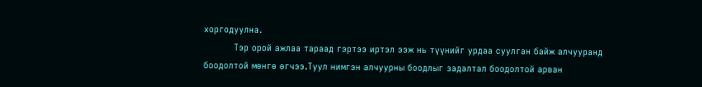хоргодуулна.
          Тэр орой ажлаа тараад гэртээ иртэл ээж нь түүнийг урдаа суулган байж алчууранд боодолтой мөнгө өгчээ.Туул нимгэн алчуурны боодлыг задалтал боодолтой арван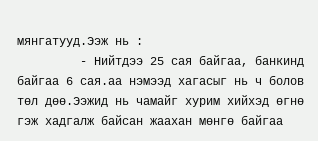мянгатууд.Ээж нь :
         - Нийтдээ 25 сая байгаа, банкинд байгаа 6 сая.аа нэмээд хагасыг нь ч болов төл дөө.Ээжид нь чамайг хурим хийхэд өгнө гэж хадгалж байсан жаахан мөнгө байгаа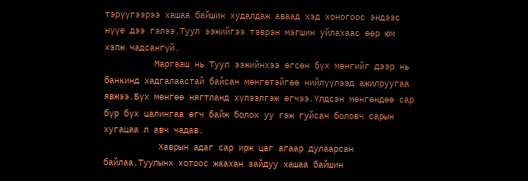тэрүүгээрээ хашаа байшин худалдаж аваад хэд хоногоос эндээс нүүе дээ гэлээ.Туул ээжийгээ тэврэн мэгшин уйлахаас өөр юм хэлж чадсангүй.
          Маргааш нь Туул ээжийнхээ өгсөн бүх мөнгийг дээр нь банкинд хадгалаастай байсан мөнгөтэйгөө нийлүүлээд ажилруугаа явжээ.Бүх мөнгөө нягтланд хүлээлгэж өгчээ.Үлдсэн мөнгөндөө сар бүр бүх цалингаа өгч байж болох уу гэж гуйсан боловч сарын хугацаа л авч чадав.
           Хаврын адаг сар ирж цаг агаар дулаарсан байлаа.Туулынх хотоос жаахан зайдуу хашаа байшин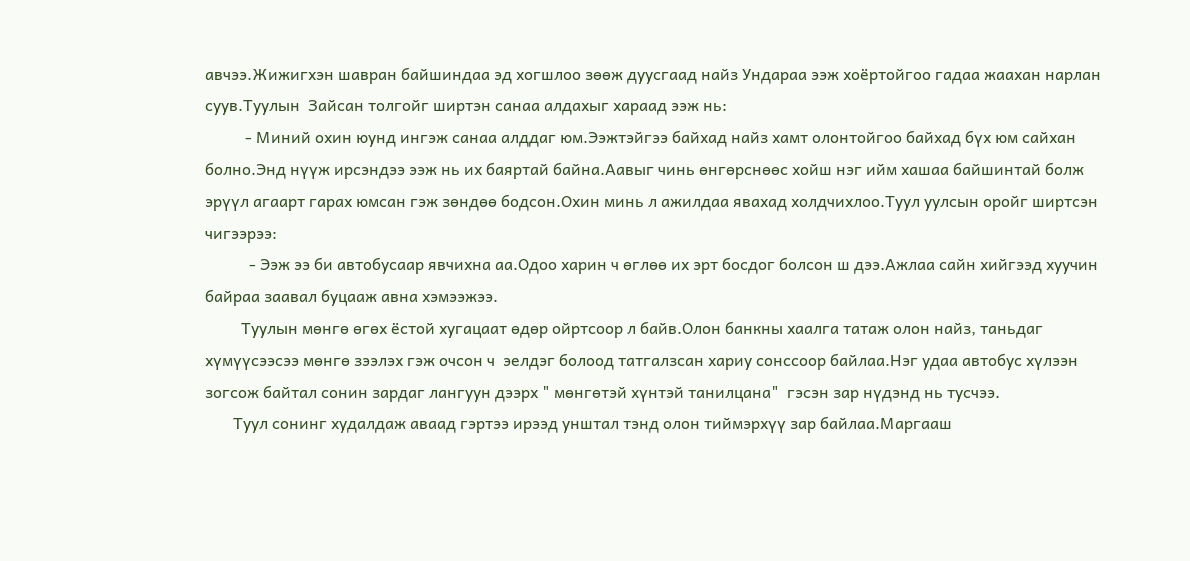авчээ.Жижигхэн шавран байшиндаа эд хогшлоо зөөж дуусгаад найз Ундараа ээж хоёртойгоо гадаа жаахан нарлан суув.Туулын  Зайсан толгойг ширтэн санаа алдахыг хараад ээж нь:
          - Миний охин юунд ингэж санаа алддаг юм.Ээжтэйгээ байхад найз хамт олонтойгоо байхад бүх юм сайхан болно.Энд нүүж ирсэндээ ээж нь их баяртай байна.Аавыг чинь өнгөрснөөс хойш нэг ийм хашаа байшинтай болж эрүүл агаарт гарах юмсан гэж зөндөө бодсон.Охин минь л ажилдаа явахад холдчихлоо.Туул уулсын оройг ширтсэн чигээрээ:
           - Ээж ээ би автобусаар явчихна аа.Одоо харин ч өглөө их эрт босдог болсон ш дээ.Ажлаа сайн хийгээд хуучин байраа заавал буцааж авна хэмээжээ.
         Туулын мөнгө өгөх ёстой хугацаат өдөр ойртсоор л байв.Олон банкны хаалга татаж олон найз, таньдаг хүмүүсээсээ мөнгө зээлэх гэж очсон ч  эелдэг болоод татгалзсан хариу сонссоор байлаа.Нэг удаа автобус хүлээн зогсож байтал сонин зардаг лангуун дээрх " мөнгөтэй хүнтэй танилцана"  гэсэн зар нүдэнд нь тусчээ.
       Туул сонинг худалдаж аваад гэртээ ирээд унштал тэнд олон тиймэрхүү зар байлаа.Маргааш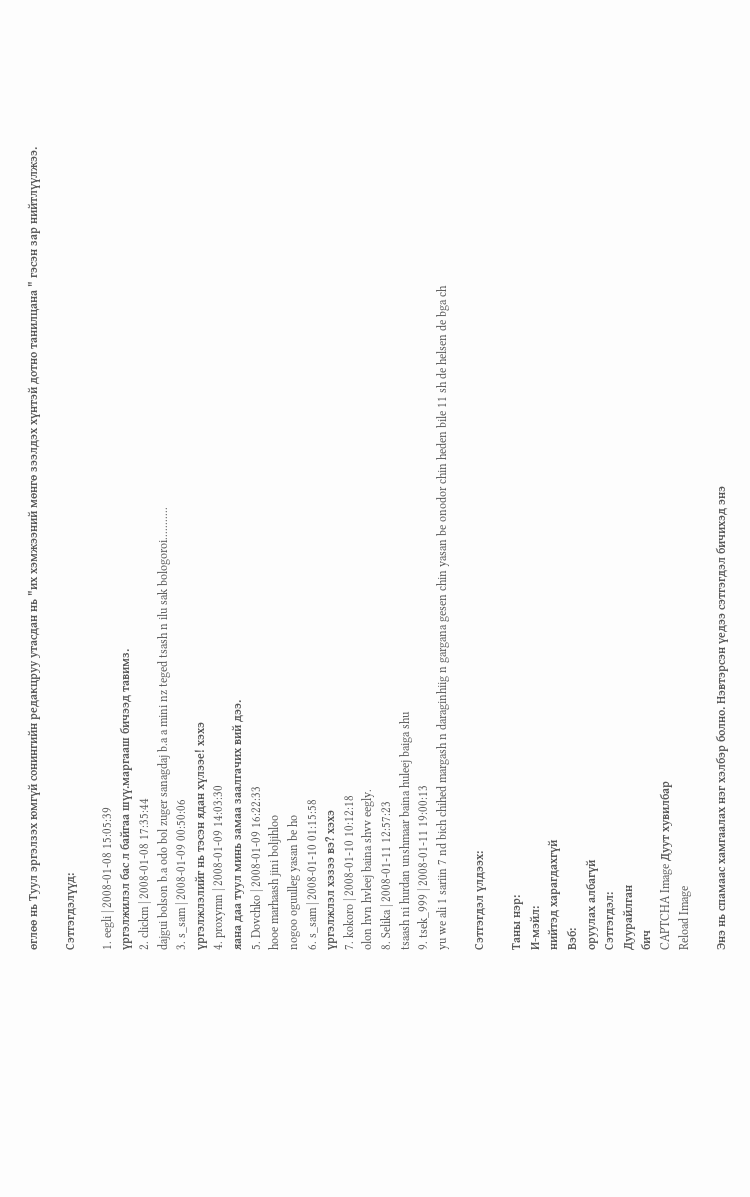өглөө нь Туул эргэлзэх юмгүй сонингийн редакцруу утасдан нь "их хэмжээний мөнгө зээлдэх хүнтэй дотно танилцана " гэсэн зар нийтлүүлжээ.

Сэтгэгдэлүүд:

1. eegli | 2008-01-08 15:05:39
үргэлжилэл бас л байгаа шүү.маргааш бичээд тавимз.
2. clickm | 2008-01-08 17:35:44
dajgui bolson b.a odo bol zuger sanagdaj b.a a mini nz teged tsash n ilu sak bologoroi...........
3. s_sam | 2008-01-09 00:50:06
үргэлжлэлийг нь тэсэн ядан хүлээе! хэхэ
4. proxymn | 2008-01-09 14:03:30
яана даа туул минь замаа заалгачих вий дээ.
5. Dovchko | 2008-01-09 16:22:33
hooe marhaash jini boljihloo
nogoo oguulleg yasan be ho
6. s_sam | 2008-01-10 01:15:58
үргэлжлэл хэзээ вэ? хэхэ
7. kokoro | 2008-01-10 10:12:18
olon hvn hvleej baina shvv eegly.
8. Selika | 2008-01-11 12:57:23
tsaash ni hurdan unshmaar baina huleej baiga shu
9. tsek_999 | 2008-01-11 19:00:13
yu we ali 1 sariin 7 nd bich chihed margash n daraginhiig n gargana gesen chin yasan be onodor chin heden bile 11 sh de helsen de bga ch

Сэтгэгдэл үлдээх:

Таны нэр:
И-мэйл:
нийтэд харагдахгүй
Вэб:
оруулах албагүй
Сэтгэгдэл:
Дуурайлган
бич
CAPTCHA Image Дуут хувилбар
Reload Image

Энэ нь спамаас хамгаалах нэг хэлбэр болно. Нэвтэрсэн үедээ сэтгэгдэл бичихэд энэ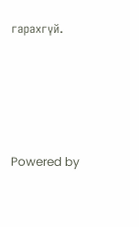гарахгүй.





Powered by